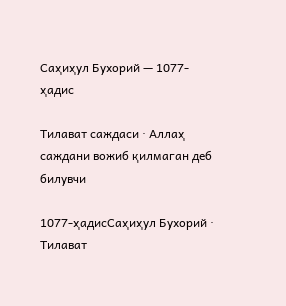Саҳиҳул Бухорий — 1077-ҳадис

Тилават саждаси · Аллаҳ саждани вожиб қилмаган деб билувчи

1077-ҳадисСаҳиҳул Бухорий · Тилават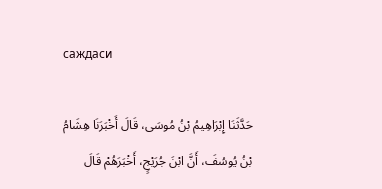саждаси

حَدَّثَنَا إِبْرَاهِيمُ بْنُ مُوسَى، قَالَ أَخْبَرَنَا هِشَامُ بْنُ يُوسُفَ، أَنَّ ابْنَ جُرَيْجٍ، أَخْبَرَهُمْ قَالَ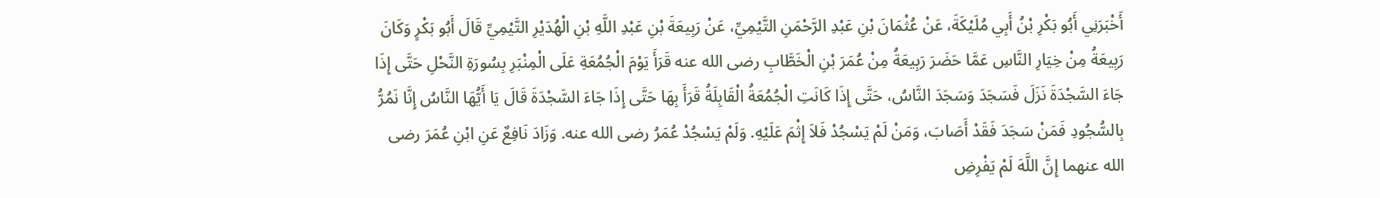أَخْبَرَنِي أَبُو بَكْرِ بْنُ أَبِي مُلَيْكَةَ، عَنْ عُثْمَانَ بْنِ عَبْدِ الرَّحْمَنِ التَّيْمِيِّ، عَنْ رَبِيعَةَ بْنِ عَبْدِ اللَّهِ بْنِ الْهُدَيْرِ التَّيْمِيِّ قَالَ أَبُو بَكْرٍ وَكَانَ رَبِيعَةُ مِنْ خِيَارِ النَّاسِ عَمَّا حَضَرَ رَبِيعَةُ مِنْ عُمَرَ بْنِ الْخَطَّابِ رضى الله عنه قَرَأَ يَوْمَ الْجُمُعَةِ عَلَى الْمِنْبَرِ بِسُورَةِ النَّحْلِ حَتَّى إِذَا جَاءَ السَّجْدَةَ نَزَلَ فَسَجَدَ وَسَجَدَ النَّاسُ، حَتَّى إِذَا كَانَتِ الْجُمُعَةُ الْقَابِلَةُ قَرَأَ بِهَا حَتَّى إِذَا جَاءَ السَّجْدَةَ قَالَ يَا أَيُّهَا النَّاسُ إِنَّا نَمُرُّ بِالسُّجُودِ فَمَنْ سَجَدَ فَقَدْ أَصَابَ، وَمَنْ لَمْ يَسْجُدْ فَلاَ إِثْمَ عَلَيْهِ. وَلَمْ يَسْجُدْ عُمَرُ رضى الله عنه. وَزَادَ نَافِعٌ عَنِ ابْنِ عُمَرَ رضى الله عنهما إِنَّ اللَّهَ لَمْ يَفْرِضِ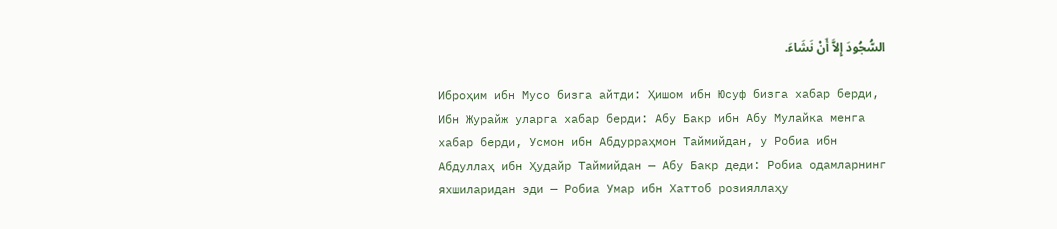السُّجُودَ إِلاَّ أَنْ نَشَاءَ.

Иброҳим ибн Мусо бизга айтди: Ҳишом ибн Юсуф бизга хабар берди, Ибн Журайж уларга хабар берди: Абу Бакр ибн Абу Мулайка менга хабар берди, Усмон ибн Абдурраҳмон Таймийдан, у Робиа ибн Абдуллаҳ ибн Ҳудайр Таймийдан — Абу Бакр деди: Робиа одамларнинг яхшиларидан эди — Робиа Умар ибн Хаттоб розияллаҳу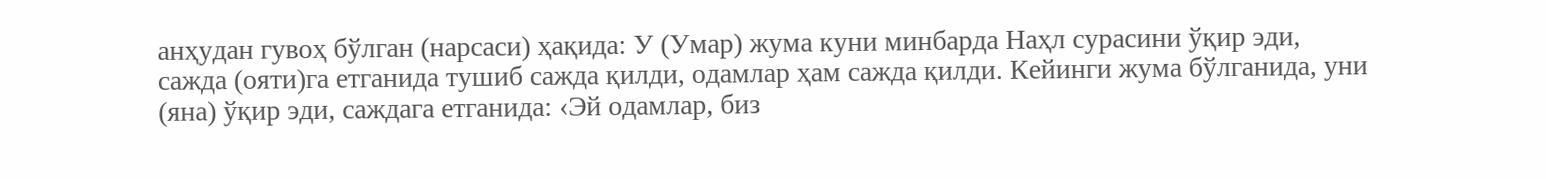анҳудан гувоҳ бўлган (нарсаси) ҳақида: У (Умар) жума куни минбарда Наҳл сурасини ўқир эди, сажда (ояти)га етганида тушиб сажда қилди, одамлар ҳам сажда қилди. Кейинги жума бўлганида, уни (яна) ўқир эди, саждага етганида: ‹Эй одамлар, биз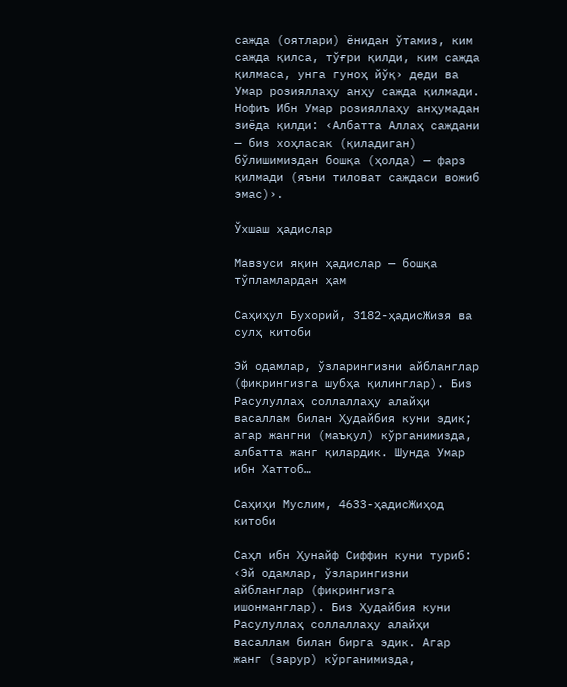сажда (оятлари) ёнидан ўтамиз, ким сажда қилса, тўғри қилди, ким сажда қилмаса, унга гуноҳ йўқ› деди ва Умар розияллаҳу анҳу сажда қилмади. Нофиъ Ибн Умар розияллаҳу анҳумадан зиёда қилди: ‹Албатта Аллаҳ саждани — биз хоҳласак (қиладиган) бўлишимиздан бошқа (ҳолда) — фарз қилмади (яъни тиловат саждаси вожиб эмас)›.

Ўхшаш ҳадислар

Мавзуси яқин ҳадислар — бошқа тўпламлардан ҳам

Саҳиҳул Бухорий, 3182-ҳадисЖизя ва сулҳ китоби

Эй одамлар, ўзларингизни айбланглар (фикрингизга шубҳа қилинглар). Биз Расулуллаҳ соллаллаҳу алайҳи васаллам билан Ҳудайбия куни эдик; агар жангни (маъқул) кўрганимизда, албатта жанг қилардик. Шунда Умар ибн Хаттоб…

Саҳиҳи Муслим, 4633-ҳадисЖиҳод китоби

Саҳл ибн Ҳунайф Сиффин куни туриб: ‹Эй одамлар, ўзларингизни айбланглар (фикрингизга ишонманглар). Биз Ҳудайбия куни Расулуллаҳ соллаллаҳу алайҳи васаллам билан бирга эдик. Агар жанг (зарур) кўрганимизда,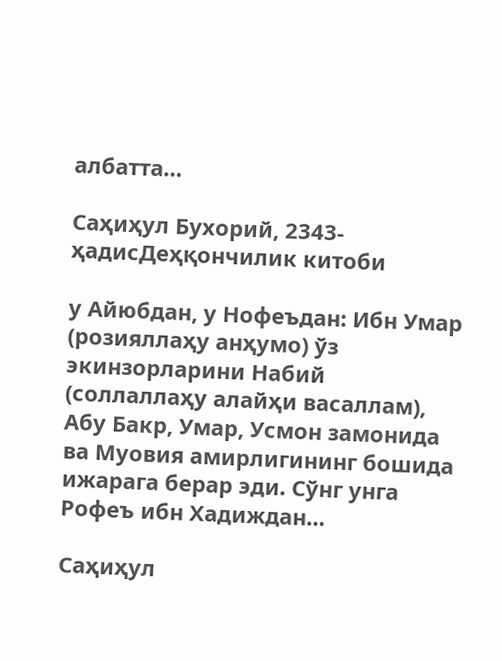албатта…

Саҳиҳул Бухорий, 2343-ҳадисДеҳқончилик китоби

у Айюбдан, у Нофеъдан: Ибн Умар (розияллаҳу анҳумо) ўз экинзорларини Набий (соллаллаҳу алайҳи васаллам), Абу Бакр, Умар, Усмон замонида ва Муовия амирлигининг бошида ижарага берар эди. Сўнг унга Рофеъ ибн Хадиждан…

Саҳиҳул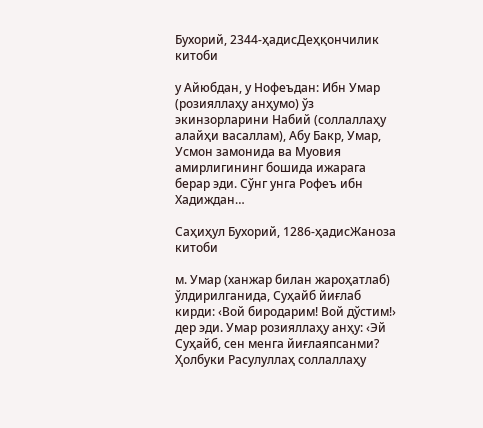Бухорий, 2344-ҳадисДеҳқончилик китоби

у Айюбдан, у Нофеъдан: Ибн Умар (розияллаҳу анҳумо) ўз экинзорларини Набий (соллаллаҳу алайҳи васаллам), Абу Бакр, Умар, Усмон замонида ва Муовия амирлигининг бошида ижарага берар эди. Сўнг унга Рофеъ ибн Хадиждан…

Саҳиҳул Бухорий, 1286-ҳадисЖаноза китоби

м. Умар (ханжар билан жароҳатлаб) ўлдирилганида, Суҳайб йиғлаб кирди: ‹Вой биродарим! Вой дўстим!› дер эди. Умар розияллаҳу анҳу: ‹Эй Суҳайб, сен менга йиғлаяпсанми? Ҳолбуки Расулуллаҳ соллаллаҳу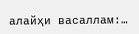алайҳи васаллам:…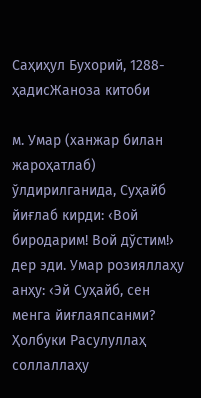Саҳиҳул Бухорий, 1288-ҳадисЖаноза китоби

м. Умар (ханжар билан жароҳатлаб) ўлдирилганида, Суҳайб йиғлаб кирди: ‹Вой биродарим! Вой дўстим!› дер эди. Умар розияллаҳу анҳу: ‹Эй Суҳайб, сен менга йиғлаяпсанми? Ҳолбуки Расулуллаҳ соллаллаҳу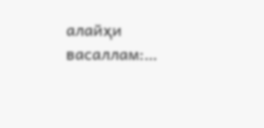алайҳи васаллам:…